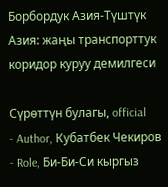Борбордук Азия-Түштүк Азия: жаңы транспорттук коридор куруу демилгеси

Сүрөттүн булагы, official
- Author, Кубатбек Чекиров
- Role, Би-Би-Си кыргыз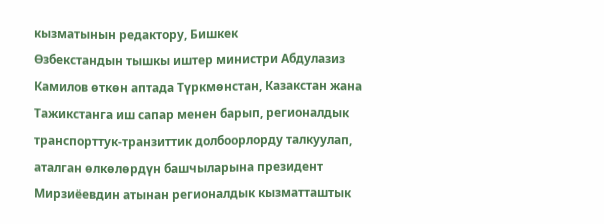кызматынын редактору, Бишкек
Өзбекстандын тышкы иштер министри Абдулазиз Камилов өткөн аптада Түркмөнстан, Казакстан жана Тажикстанга иш сапар менен барып, регионалдык транспорттук-транзиттик долбоорлорду талкуулап, аталган өлкөлөрдүн башчыларына президент Мирзиёевдин атынан регионалдык кызматташтык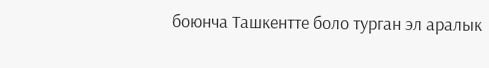боюнча Ташкентте боло турган эл аралык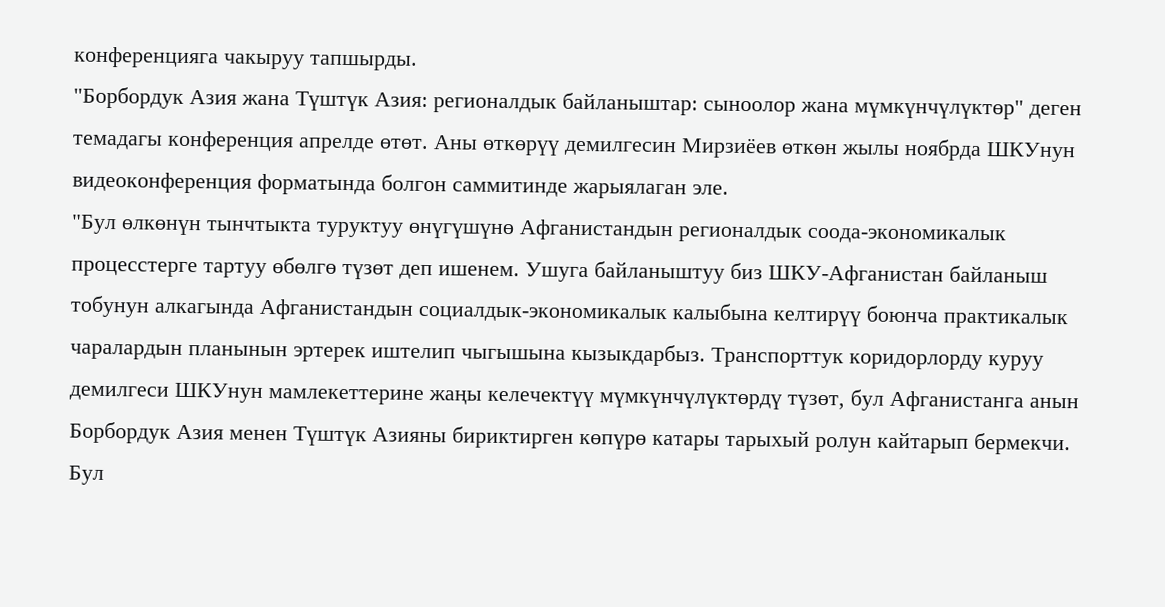конференцияга чакыруу тапшырды.
"Борбордук Азия жана Түштүк Азия: регионалдык байланыштар: сыноолор жана мүмкүнчүлүктөр" деген темадагы конференция апрелде өтөт. Аны өткөрүү демилгесин Мирзиёев өткөн жылы ноябрда ШКУнун видеоконференция форматында болгон саммитинде жарыялаган эле.
"Бул өлкөнүн тынчтыкта туруктуу өнүгүшүнө Афганистандын регионалдык соода-экономикалык процесстерге тартуу өбөлгө түзөт деп ишенем. Ушуга байланыштуу биз ШКУ-Афганистан байланыш тобунун алкагында Афганистандын социалдык-экономикалык калыбына келтирүү боюнча практикалык чаралардын планынын эртерек иштелип чыгышына кызыкдарбыз. Транспорттук коридорлорду куруу демилгеси ШКУнун мамлекеттерине жаңы келечектүү мүмкүнчүлүктөрдү түзөт, бул Афганистанга анын Борбордук Азия менен Түштүк Азияны бириктирген көпүрө катары тарыхый ролун кайтарып бермекчи. Бул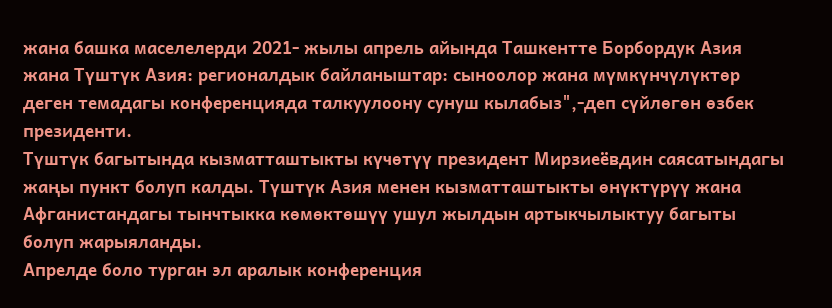жана башка маселелерди 2021- жылы апрель айында Ташкентте Борбордук Азия жана Түштүк Азия: регионалдык байланыштар: сыноолор жана мүмкүнчүлүктөр деген темадагы конференцияда талкуулоону сунуш кылабыз",-деп сүйлөгөн өзбек президенти.
Түштүк багытында кызматташтыкты күчөтүү президент Мирзиеёвдин саясатындагы жаңы пункт болуп калды. Түштүк Азия менен кызматташтыкты өнүктүрүү жана Афганистандагы тынчтыкка көмөктөшүү ушул жылдын артыкчылыктуу багыты болуп жарыяланды.
Апрелде боло турган эл аралык конференция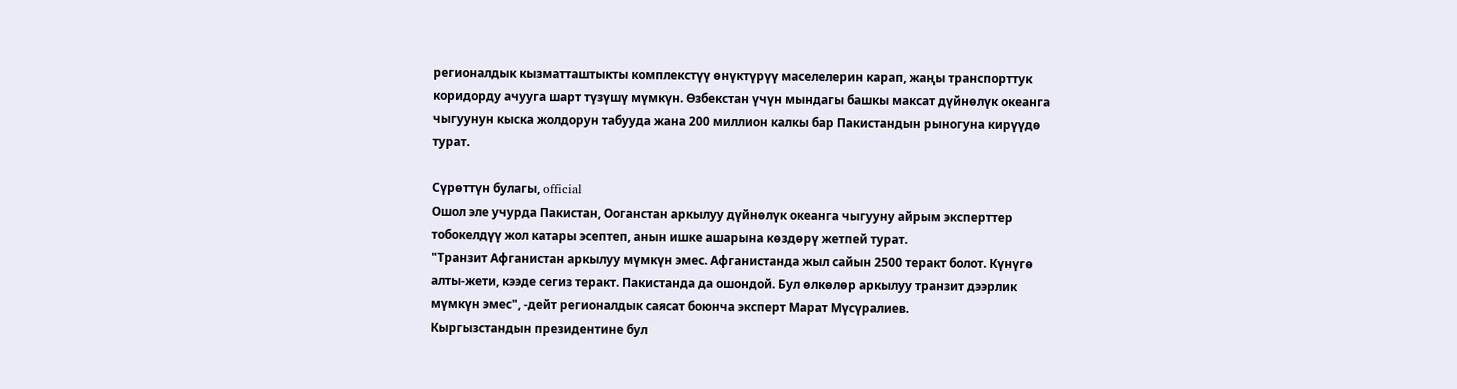регионалдык кызматташтыкты комплекстүү өнүктүрүү маселелерин карап, жаңы транспорттук коридорду ачууга шарт түзүшү мүмкүн. Өзбекстан үчүн мындагы башкы максат дүйнөлүк океанга чыгуунун кыска жолдорун табууда жана 200 миллион калкы бар Пакистандын рыногуна кирүүдө турат.

Сүрөттүн булагы, official
Ошол эле учурда Пакистан, Ооганстан аркылуу дүйнөлүк океанга чыгууну айрым эксперттер тобокелдүү жол катары эсептеп, анын ишке ашарына көздөрү жетпей турат.
"Транзит Афганистан аркылуу мүмкүн эмес. Афганистанда жыл сайын 2500 теракт болот. Күнүгө алты-жети, кээде сегиз теракт. Пакистанда да ошондой. Бул өлкөлөр аркылуу транзит дээрлик мүмкүн эмес", -дейт регионалдык саясат боюнча эксперт Марат Мүсүралиев.
Кыргызстандын президентине бул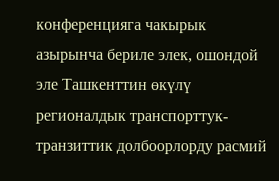конференцияга чакырык азырынча бериле элек, ошондой эле Ташкенттин өкүлү регионалдык транспорттук-транзиттик долбоорлорду расмий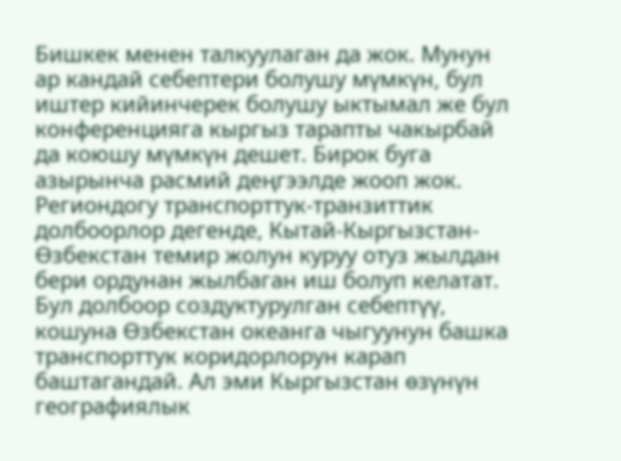Бишкек менен талкуулаган да жок. Мунун ар кандай себептери болушу мүмкүн, бул иштер кийинчерек болушу ыктымал же бул конференцияга кыргыз тарапты чакырбай да коюшу мүмкүн дешет. Бирок буга азырынча расмий деңгээлде жооп жок.
Региондогу транспорттук-транзиттик долбоорлор дегенде, Кытай-Кыргызстан-Өзбекстан темир жолун куруу отуз жылдан бери ордунан жылбаган иш болуп келатат. Бул долбоор создуктурулган себептүү, кошуна Өзбекстан океанга чыгуунун башка транспорттук коридорлорун карап баштагандай. Ал эми Кыргызстан өзүнүн географиялык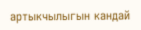артыкчылыгын кандай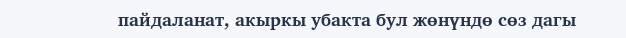пайдаланат, акыркы убакта бул жөнүндө сөз дагы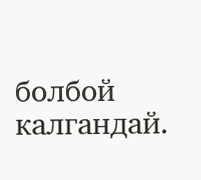болбой калгандай.